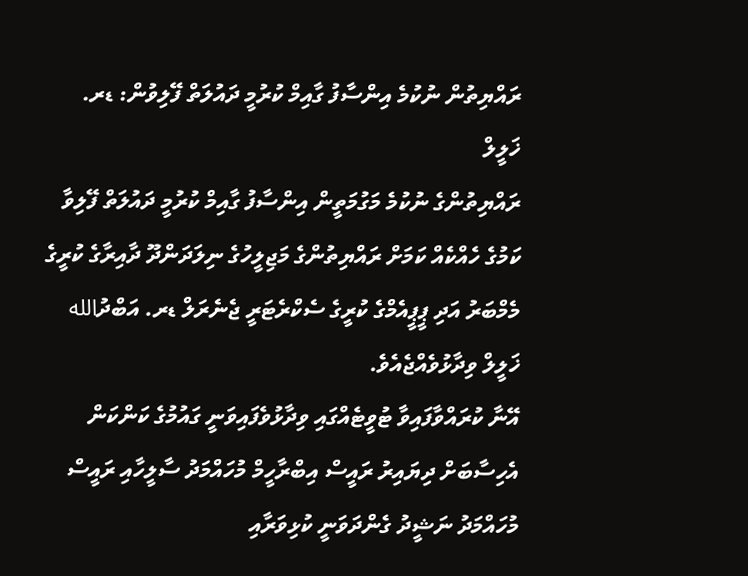ރައްޔިތުން ނުކުމެ އިންސާފު ގާއިމް ކުރުމީ ދައުލަތް ފޭލިވުން: ޑރ. ޚަލީލް
ރައްޔިތުންގެ ނުކުމެ މަގުމަތީން އިންސާފު ގާއިމް ކުރުމީ ދައުލަތް ފޭލިވާ ކަމުގެ ހެއްކެއް ކަމަށް ރައްޔިތުންގެ މަޖިލީހުގެ ނިލަދަންދޫ ދާއިރާގެ ކުރީގެ މެމްބަރު އަދި ޕީޕީއެމްގެ ކުރީގެ ސެކްރެޓަރީ ޖެނެރަލް ޑރ. އަބްދުالله ޚަލީލް ވިދާޅުވެއްޖެއެވެ.
އޭނާ ކުރައްވާފައިވާ ޓުވީޓެއްގައި ވިދާޅުވެފައިވަނީ ގައުމުގެ ކަންކަން އެހިސާބަށް ދިޔައިރު ރައީސް އިބްރާހީމް މުހައްމަދު ސާލީހާއި ރައީސް މުހައްމަދު ނަޝީދު ގެންދަވަނީ ކުޅިވަރާއި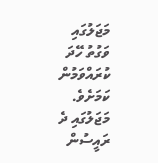މަޖަލުގައި ވަގުތު ހޭދަ ކުރައްވަމުން ކަމަށެވެ.
މަޖަލުގައި ދެ ރައީސުން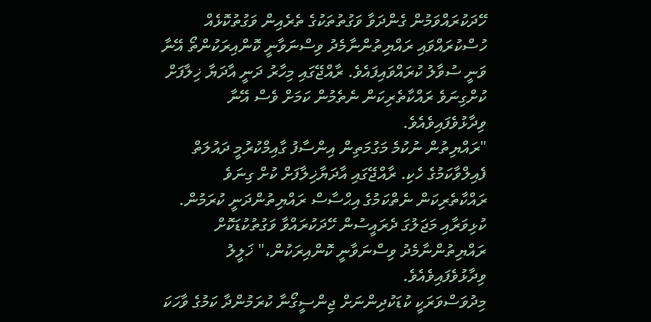ހޭދަކުރައްވަމުން ގެންދަވާ ވަގުތުތަކުގެ ތެރެއިން ވަގުތުކޮޅެއް ހުސްކުރައްވައި ރައްޔިތުންނާމެދު ވިސްނަވާނީ ކޮންއިރަކުންތޯ އޭނާ ވަނީ ސުވާލު ކުރައްވައިފައެވެ. ރާއްޖޭގައި މިހާރު ދަނީ އާދަޔާ ޚިލާފަށް ކުށްގިނަވެ ރައްކާތެރިކަން ނެތެމުން ކަމަށް ވެސް އޭނާ ވިދާޅުވެފައިވެއެވެ.
"ރައްޔިތުން ނުކުމެ މަގުމަތިން އިންސާފު ގާއިމްކުރުމީ ދައުލަތް ފެއިލްވާކަމުގެ ހެކި. ރާއްޖޭގައި އާދަޔާޚިލާފަށް ކުށް ގިނަވެ ރައްކާތެރިކަން ނެތްކަމުގެ އިޙްސާސް ރައްޔިތުންދަނީ ކުރަމުން. ކުޅިވަރާއި މަޖަލުގަ ދެރައީސުން ހޭދަކުރައްވާ ވަގުތުކުޑަކޮށް ރައްޔިތުންނާމެދު ވިސްނަވާނީ ކޮންއިރަކުން،" ޚަލީލު ވިދާޅުވެފައިވެއެވެ.
މިދުވަސްވަރަކީ ކުޑަކުދިންނަށް ޖިންސީގޯނާ ކުރަމުންދާ ކަމުގެ ވާހަކަ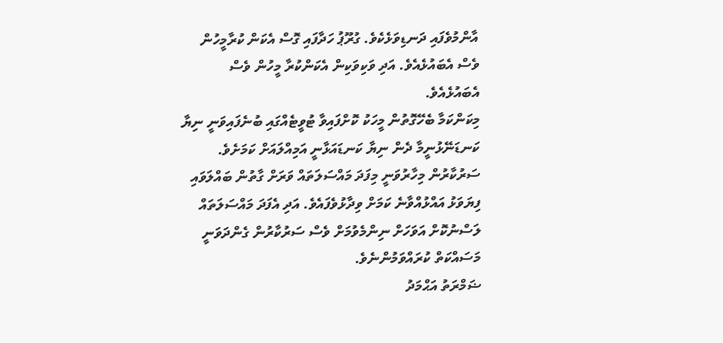އާންމުވެފައި ދަނޑިވަޅެކެވެ. ގުރޫޕު ހަދާފައި ގޮސް އެކަން ކުރާމީހުން ވެސް އެބައުޅެއެވެ. އަދި ވަކިވަކިން އެކަންކުރާ މީހުން ވެސް އެބައުޅެއެވެ.
މިކަންކަމާ ބެހޭގޮތުން މީހަކު ކޮށްފައިވާ ޓުވީޓެއްގައި ބުނެފައިވަނީ ނިޔާ ކަނޑަނޭޅުނީމާ ދެން ނިޔާ ކަނޑައަޅާނީ އަމިއްލައަށް ކަމަށެވެ.
ސަރުކާރުން މިހާރުވަނީ މިފަދަ މައްސަލަތައް ވަރަށް ގާތުން ބައްލަވައި ފިޔަވަޅު އައްޅުއްވާނެ ކަމަށް ވިދާޅުވެފައެވެ. އަދި އެފަދަ މައްސަލަތައް ލަސްނުކޮށް އަވަހަށް ނިންމެވުމަށް ވެސް ސަރުކާރުން ގެންދަވަނީ މަސައްކަތް ކުރައްވަމުންނެވެ.
ޟަމްރަތު އަޙްމަދު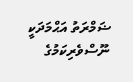ޟަމްރަތު އަޙްމަދަކީ ނޫސްވެރިކަމުގެ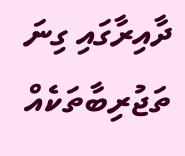ދާއިރާގައި ގިނަ ތަޖުރިބާތަކެއް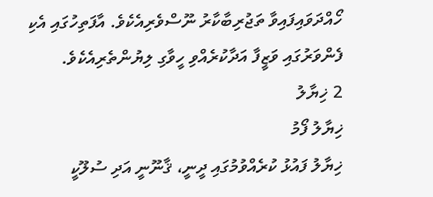ހޯއްދަވައިފައިވާ ތަޖުރިބާކާރު ނޫސްވެރިއެކެވެ. އާފަތިހުގައި އެކި ފެންވަރުގައި ވަޒީފާ އަދާކުރެއްވި ހީވާގި ލިޔުންތެރިއެކެވެ.
2 ޚިޔާލު
ޚިޔާލު ފޯމު
ޚިޔާލު ފައުޅު ކުރެއްވުމުގައި ދީނީ، ޤާނޫނީ އަދި ސުލޫކީ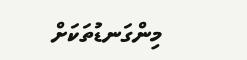މިންގަނޑުތަކަށް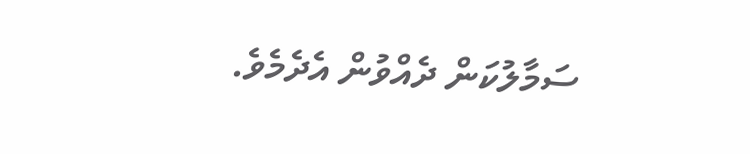ސަމާލުކަން ދެއްވުން އެދެމެވެ.